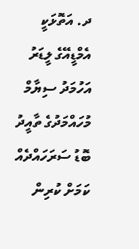ދ. އަތޮޅަކީ އެމްޑީއޭގެ ލީޑަރު އަހުމަދު ސިޔާމް މުހައްމަދުގެ ތާއީދު ބޮޑު ސަރަހައްދެއް ކަމަށް ކުރިން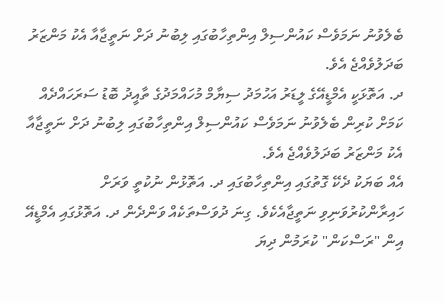ބެލެވުނު ނަމަވެސް ކައުންސިލް އިންތިހާބުގައި ލިބުނު ދަށް ނަތީޖާއާ އެކު މަންޒަރު ބަދަލުވެއްޖެ އެވެ.
ދ. އަތޮޅަކީ އެމްޑީއޭގެ ލީޑަރު އަހުމަދު ސިޔާމް މުހައްމަދުގެ ތާއީދު ބޮޑު ސަރަހައްދެއް ކަމަށް ކުރިން ބެލެވުނު ނަމަވެސް ކައުންސިލް އިންތިހާބުގައި ލިބުނު ދަށް ނަތީޖާއާ އެކު މަންޒަރު ބަދަލުވެއްޖެ އެވެ.
އެއް ބަޔަކު ދެކޭ ގޮތުގައި އިންތިހާބުގައި ދ. އަތޮޅުން ނުކުތީ ވަރަށް ހައިރާންކުރުވަނިވި ނަތީޖާއެކެވެ. ގިނަ ދުވަސްތަކެއް ވަންދެން ދ. އަތޮޅުގައި އެމްޑީއޭ އިން "ރަސްކަން" ކުރަމުން ދިޔަ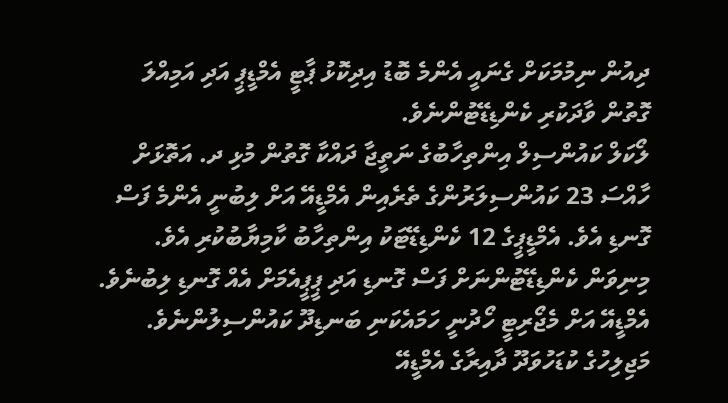ދިއުން ނިމުމަކަށް ގެނައީ އެންމެ ބޮޑު އިދިކޮޅު ޕާޓީ އެމްޑީޕީ އަދި އަމިއްލަ ގޮތުން ވާދަކުރި ކެންޑިޑޭޓުންނެވެ.
ލޯކަލް ކައުންސިލް އިންތިހާބުގެ ނަތީޖާ ދައްކާ ގޮތުން މުޅި ދ. އަތޮޅަށް ހާއްސަ 23 ކައުންސިލަރުންގެ ތެރެއިން އެމްޑީއޭ އަށް ލިބުނީ އެންމެ ފަސް ގޮނޑި އެވެ. އެމްޑީޕީގެ 12 ކެންޑިޑޭޓަކު އިންތިހާބު ކާމިޔާބުކުރި އެވެ. މިނިވަން ކެންޑިޑޭޓުންނަށް ފަސް ގޮނޑި އަދި ޕީޕީއެމަށް އެއް ގޮނޑި ލިބުނެވެ.
އެމްޑީއޭ އަށް މެޖޯރިޓީ ހޯދުނީ ހަމައެކަނި ބަނޑިދޫ ކައުންސިލުންނެވެ.
މަޖިލިހުގެ ކުޑަހުވަދޫ ދާއިރާގެ އެމްޑީއޭ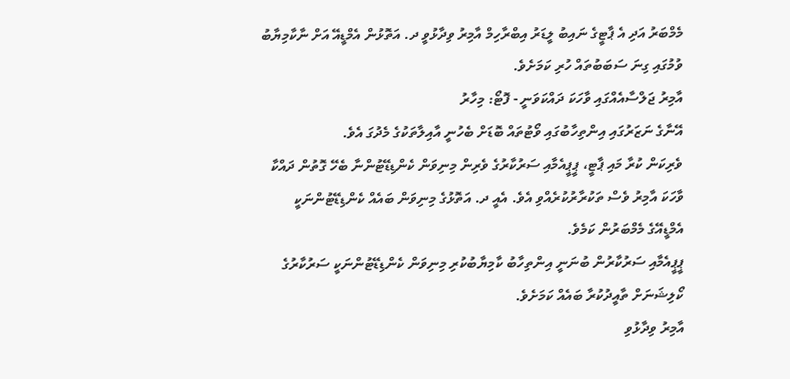މެމްބަރު އަދި އެ ޕާޓީގެ ނައިބު ލީޑަރު އިބްރާހިމް އާމިރު ވިދާޅުވީ ދ. އަތޮޅުން އެމްޑީއޭ އަށް ނާކާމިޔާބު ވުމުގައި ގިނަ ސަބަބުތައް ހުރި ކަމަށެވެ.
އާމިރު ޖަލްސާއެއްގައި ވާހަކަ ދައްކަވަނީ - ފޮޓޯ: މިހާރު
އޭނާގެ ނަޒަރުގައި އިންތިހާބުގައި ވޯޓުތައް ބޮޑަށް ބެހުނީ އާއިލާތަކުގެ މެދުގަ އެވެ.
ވެރިކަން ކުރާ މައި ޕާޓީ، ޕީޕީއެމާއި ސަރުކާރުގެ ވެރިން މިނިވަން ކެންޑިޑޭޓުންނާ ބެހޭ ގޮތުން ދައްކާ ވާހަކަ އާމިރު ވެސް ތަކުރާރުކުރެއްވި އެވެ. އެއީ ދ. އަތޮޅުގެ މިނިވަން ބައެއް ކެންޑިޑޭޓުންނަކީ އެމްޑީއޭގެ މެމްބަރުން ކަމެވެ.
ޕީޕީއެމާއި ސަރުކާރުން ބުނަނީ އިންތިހާބު ކާމިޔާބުކުރި މިނިވަން ކެންޑިޑޭޓުންނަކީ ސަރުކާރުގެ ކޯލިޝަނަށް ތާއީދުކުރާ ބައެއް ކަމަށެވެ.
އާމިރު ވިދާޅުވި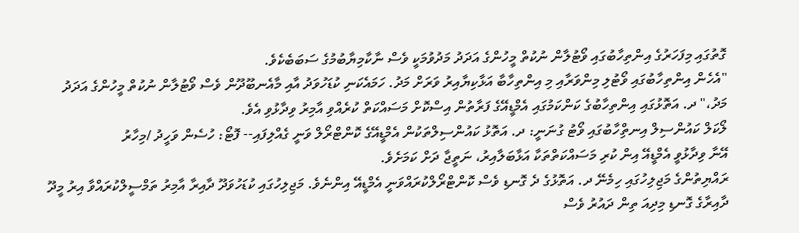ގޮތުގައި މިފަހަރުގެ އިންތިހާބުގައި ވޯޓުލާން ނުކުތް މީހުންގެ އަދަދު މަދުވުމަކީ ވެސް ނާކާމިޔާބުމުގެ ސަބަބެކެވެ.
"އެހެން އިންތިހާބުގައި ވޯޓުލި މިންވަރާއި މި އިންތިހާބާ އަޅާކިޔާއިރު ވަރަށް މަދު. ހަމައެކަނި ކުޑަހުވަދު އާއި މާއެނބޫދޫން ވެސް ވޯޓުލާން ނުކުތް މީހުންގެ އަދަދު މަދު،" ދ. އަތޮޅުގައި އިންތިހާބުގެ ކަންކަމުގައި އެމްޑީއޭގެ ފަރާތުން އިސްކޮށް މަސައްކަތް ކުރެއްވި އާމިރު ވިދާޅުވި އެވެ.
ލޯކަލް ކައުންސިލް އިނތިްހާބުގައި ވޯޓު ގުނަނީ: ދ. އަތޮޅު ކައުންސިލްތަކުން އެމްޑީއޭގެ ކޮންޓްރޯލް ވަނީ ގެއްލިފައި-- ފޮޓޯ: ހުސެން ވަހީދު /މިހާރު
އޭނާ ވިދާޅުވީ އެމްޑީއޭ އިން ކުރި މަސައްކަތްތަކާ އަޅާބަލާއިރު، ނަތީޖާ ދަށް ކަމަށެވެ.
ރައްޔިތުންގެ މަޖިލިހުގައި ހިމެނޭ ދ. އަތޮޅުގެ ދެ ގޮނޑި ވެސް ކޮންޓްރޯލްކުރައްވަނީ އެމްޑީއޭ އިންނެވެ. މަޖިލިހުގައި ކުޑަހުވަދޫ ދާއިރާ އާމިރު ތަމްސީލްކުރައްވާ އިރު މީދޫ ދާއިރާގެ ގޮނޑި މިދިއަ ތިން ދައުރު ވެސް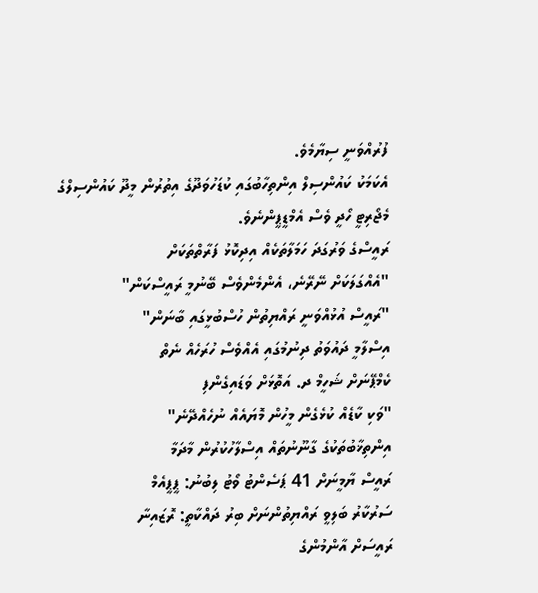ފުރުއްވަނީ ސިޔާމެވެ.
އެކަމަކު ކައުންސިލް އިންތިހާބުގައި ކުޑަހުވަދޫގެ އިތުރުން މީދޫ ކައުންސިލްގެ މެޖޯރިޓީ ހޯދީ ވެސް އެމްޑީޕީންނެވެ.
ރައީސްގެ ވަރުގަދަ ހަމަލާތަކެއް އިދިކޮޅު ފަރާތްތަކަށް
"އެއްގަލަކަށް ނޭރޭނެ، އެންމެންވެސް ބޭނުމީ ރައީސްކަން"
"ރައީސް އުޅުއްވަނީ ރައްޔިތުން ހުސްބުޅީގައި ބާނަން"
އިސްލާމީ ދައުވަތު ދިނުމުގައި އެއްވެސް ހުރަހެއް ނެތް
ކެމްޕޭނަށް ޝަހީމް ދ. އަތޮޅަށް ވަޑައިގެންފި
"ވަކި ކާޑެއް ކުޅެގެން މީހުން މޮޔައެއް ނުހެއްދޭނެ"
އިންތިޚާބުތަކުގެ ގާނޫނުތައް އިސްލާހުކުރުން މާދަމާ
ރައީސް ޔާމީނަށް 41 ޕަސެންޓު ވޯޓު ލިބުނު: ޕީޕީއެމް
ސަރުކާރު ބަލިވީ ރައްޔިތުންނަށް ބިރު ދައްކާތީ: ރޮޒައިނާ
ރައީސަށް އާންމުންގެ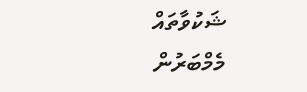ޝަކުވާތައް މެމްބަރުން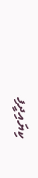ކިޔައިދީފި